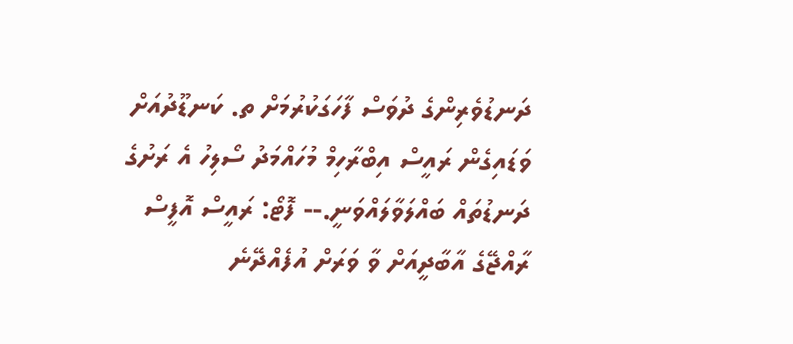ދަނޑުވެރިންގެ ދުވަސް ފާހަގަކުރުމަށް ތ. ކަނޑޫދުއަށް ވަޑައިގެން ރައީސް އިބްރާހިމް މުހައްމަދު ސޯލިހު އެ ރަށުގެ ދަނޑުތައް ބައްލަވާލައްވަނީ.-- ފޮޓޯ: ރައީސް އޮފީސް
ރާއްޖޭގެ އާބާދީއަށް ވާ ވަރަށް އުފެއްދޭނެ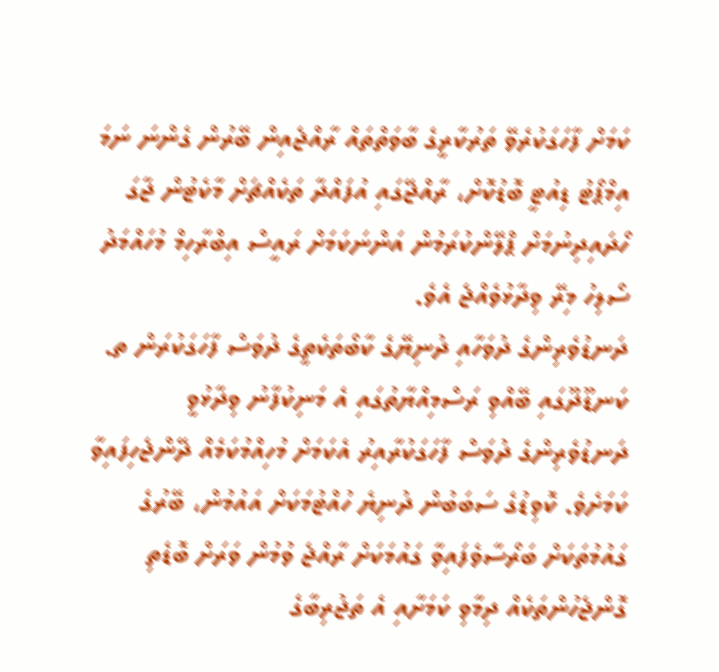ކަމަށް ފާހަގަކުރެވޭ ތަރުކާރީގެ ބާވަތްތައް ރާއްޖެއިން ބޭރުން ގެންނަ ނަމަ އިމްޕޯޓު ޑިއުޓީ ބޮޑުކޮށް، ރާއްޖޭގައި އުފައްދާ ތަކެއްޗަށް މާކެޓުން ޖާގަ ހޯދައިދިނުމަށް ޕްލޭންކުރަމުން އަންނަކަމަށް ރައީސް އިބްރާހިމް މުހައްމަދު ސޯލިހު މިރޭ ވިދާޅުވެއްޖެ އެވެ.
ދަނޑުވެރިންގެ ދުވަހާއި ދުނިޔޭގެ ކާބޯތަކެތީގެ ދުވަސް ފާހަގަކުރަން ތ. ކަނޑޫދޫގައި ބޭއްވި ރަސްމިއްޔާތުގައި އެ މަނިކުފާނު ވިދާޅުވީ ދަނޑުވެރިންގެ ދުވަސް ފާހަގަކުރާއިރު އެކަމަށް މުހިއްމުކަމެއް ދޭންޖެހިފައިވާ ކަމަށެވެ. ކޮވިޑުގެ ސަބަބުން ދުނިޔެ ހުއްޓުމަކަށް އައުމުން، ބޭރުގެ ގައުމުތަކަށް ބަރޯސާވެފައިވާ ގައުމަކަށް ރާއްޖެ ވުމުން ވަރަށް ބޮޑެތި ގޮންޖެހުންތަކެއް ދިމާވި ކަމަށާއި އެ ތަޖުރިބާގެ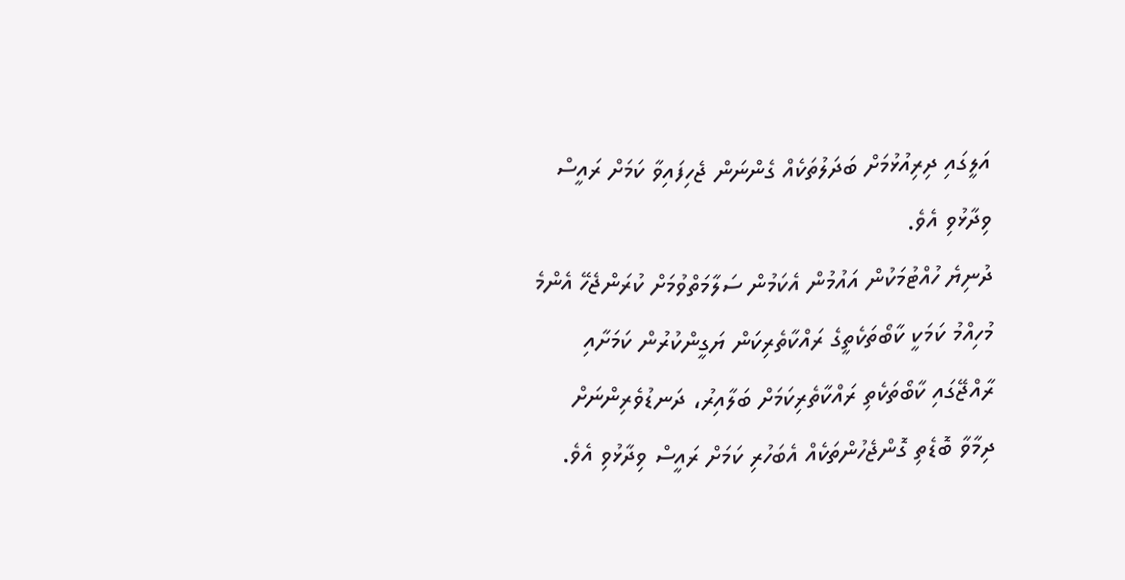އަލީގައި ދިރިއުޅުމަށް ބަދަލުތަކެއް ގެންނަން ޖެހިފައިވާ ކަމަށް ރައީސް ވިދާޅުވި އެވެ.
ދުނިޔެ ހުއްޓުމަކުން އައުމުން އެކަމުން ސަލާމަތްވުމަށް ކުރަންޖެހޭ އެންމެ މުހިއްމު ކަމަކީ ކާބޯތަކެތީގެ ރައްކާތެރިކަން ޔަގީންކުރުން ކަމަށާއި ރާއްޖޭގައި ކާބޯތަކެތި ރައްކާތެރިކަމަށް ބަލާއިރު، ދަނޑުވެރިންނަށް ދިމާވާ ބޮޑެތި ގޮންޖެހުންތަކެއް އެބަހުރި ކަމަށް ރައީސް ވިދާޅުވި އެވެ.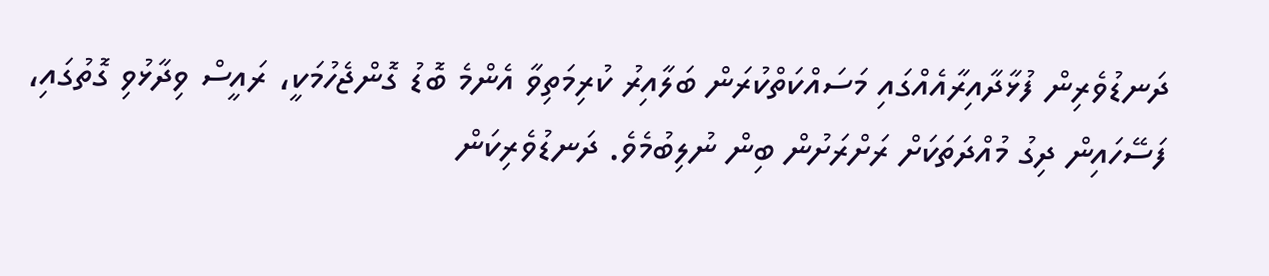ދަނޑުވެރިން ފުޅާދާއިރާއެއްގައި މަސައްކަތްކުރަން ބަލާއިރު ކުރިމަތިވާ އެންމެ ބޮޑު ގޮންޖެހުމަކީ، ރައީސް ވިދާޅުވި ގޮތުގައި، ފަސޭހައިން ދިގު މުއްދަތަކަށް ރަށްރަށުން ބިން ނުލިބުމެވެ. ދަނޑުވެރިކަން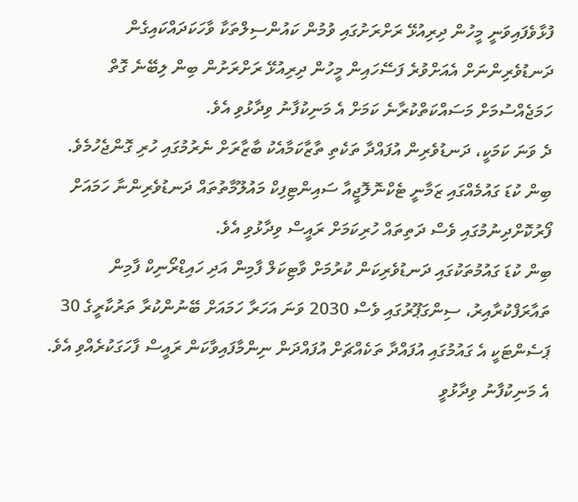ފުޅާވެފައިވަނީ މީހުން ދިރިއުޅޭ ރަށްރަށުގައި ވުމުން ކައުންސިލްތަކާ ވާހަކަދައްކައިގެން ދަނޑުވެރިންނަށް އެއަށްވުރެ ފަސޭހައިން މީހުން ދިރިއުޅޭ ރަށްރަށުން ބިން ލިބޭނެ ގޮތް ހަމަޖެއްސުމަށް މަސައްކަތްކުރާނެ ކަމަށް އެ މަނިކުފާނު ވިދާޅުވި އެވެ.
ދެ ވަނަ ކަމަކީ، ދަނޑުވެރިން އުފައްދާ ތަކެތި ތާޒާކަމާއެކު ބާޒާރަށް ނެރުމުގައި ހުރި ގޮންޖެހުމެވެ. ބިން ކުޑަ ގައުމެއްގައި ޒަމާނީ ޓެކްނޮލޮޖީއާ ސައިންޓިފިކް މައުލޫމާތުތައް ދަނޑުވެރިންނާ ހަމައަށް ފޯރުކޮށްދިނުމުގައި ވެސް ދަތިތައް ހުރިކަމަށް ރައީސް ވިދާޅުވި އެވެ.
ބިން ކުޑަ ގައުމުތަކުގައި ދަނޑުވެރިކަން ކުރުމަށް ވާޓިކަލް ފާމިން އަދި ހައިޑްރޯނިކް ފާމިން ތައާރަފްކުރާއިރު، ސިންގަޕޫރުގައި ވެސް 2030 ވަނަ އަހަރާ ހަމައަށް ބޭނުންކުރާ ތަރުކާރީގެ 30 ޕަސެންޓަކީ އެ ގައުމުގައި އުފައްދާ ތަކެއްޗަށް އުފައްދަން ނިންމާފައިވާކަން ރައީސް ފާހަގަކުރެއްވި އެވެ.
އެ މަނިކުފާނު ވިދާޅުވީ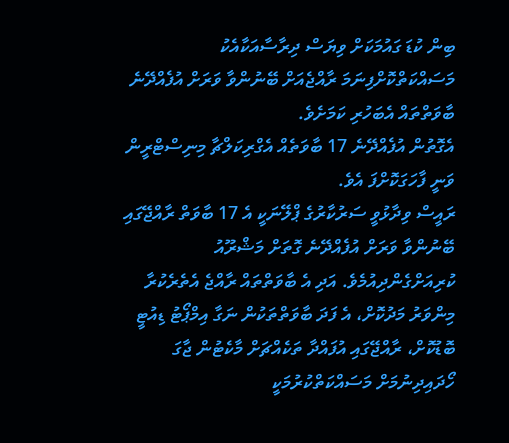ބިން ކުޑަ ގައުމަކަށް ވިޔަސް ދިރާސާއަކާއެކު މަސައްކަތްކޮށްފިނަމަ ރާއްޖެއަށް ބޭނުންވާ ވަރަށް އުފެއްދޭނެ ބާވަތްތައް އެބަހުރި ކަމަށެވެ.
އެގޮތުން އުފެއްދޭނެ 17 ބާވަތެއް އެގްރިކަލްޗާ މިނިސްޓްރީން ވަނީ ފާހަގަކޮށްފަ އެވެ.
ރައީސް ވިދާޅުވީ ސަރުކާރުގެ ޕްލޭނަކީ އެ 17 ބާވަތް ރާއްޖޭގައި ބޭނުންވާ ވަރަށް އުފެއްދޭނެ ގޮތަށް މަޝްރޫއު ކުރިއަށްގެންދިއުމެވެ. އަދި އެ ބާވަތްތައް ރާއްޖެ އެތެރެކުރާ މިންވަރު މަދުކޮށް، އެ ފަދަ ބާވަތްތަކުން ނަގާ އިމްޕޯޓު ޑިއުޓީ ބޮޑުކޮށް، ރާއްޖޭގައި އުފައްދާ ތަކެއްޗަށް މާކެޓުން ޖާގަ ހޯދައިދިނުމަށް މަސައްކަތްކުރުމަކީ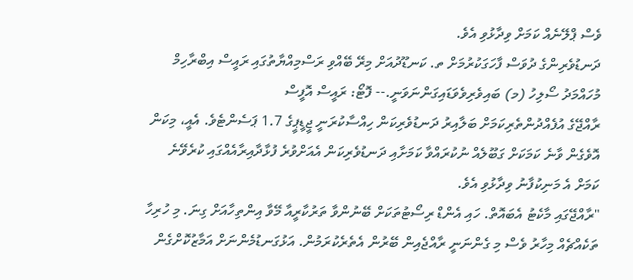ވެސް ޕްލޭނެއް ކަމަށް ވިދާޅުވި އެވެ.
ދަނޑުވެރިންގެ ދުވަސް ފާހަގަކުރުމަށް ތ. ކަނޑޫދުއަށް މިރޭ ބޭއްވި ރަސްމިއްޔާތުގައި ރައީސް އިބްރާހިމް މުހައްމަދު ސޯލިހު (މ) ބައިވެރިވެވަޑައިގަންނަވަނީ.-- ފޮޓޯ: ރައީސް އޮފީސް
ރާއްޖޭގެ އުފެއްދުންތެރިކަމަށް ބަލާއިރު ދަނޑުވެރިކަން ހިއްސާކުރަނީ ޖީޑީޕީގެ 1.7 ޕަސެންޓެވެ. އެއީ، މިކަން އޮވެގެން ވާނެ ކަމަކަށް ގަބޫލެއް ނުކުރައްވާ ކަމަށާއި ދަނޑުވެރިކަން އެއަށްވުރެ ފުޅާދާއިރާއެއްގައި ކުރެވޭނެ ކަމަށް އެ މަނިކުފާނު ވިދާޅުވި އެވެ.
"ރާއްޖޭގައި މާކެޓު އެބައޮތް. ހައި އެންޑް ރިސޯޓުތަކަށް ބޭނުންވާ ތަރުކާރީއާ މޭވާ އިންތިހާއަށް ގިނަ. މި ހުރިހާ ތަކެއްޗެއް މިހާރު ވެސް މި ގެންނަނީ ރާއްޖެއިން ބޭރުން އެތެރެކުރަމުން. އަޅުގަނޑުމެންނަށް އަމާޒުކޮށްގެން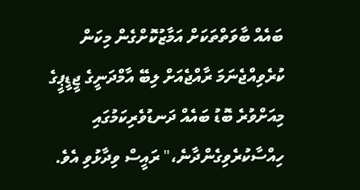ބައެއް ބާވަތްތަކަށް އަމާޒުކޮށްގެން މިކަން ކުރެވިއްޖެނަމަ ރާއްޖެއަށް ލިބޭ އާމްދަނީގެ ޖީޑީޕީގެ މިއަށްވުރެ ބޮޑު ބައެއް ދަނޑުވެރިކަމުގައި ހިއްސާކުރެވިގެންދާނެ،" ރައީސް ވިދާޅުވި އެވެ.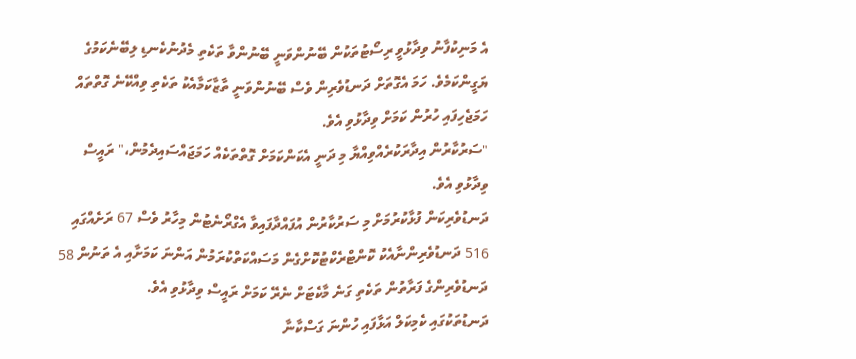އެ މަނިކުފާނު ވިދާޅުވީ ރިސޯޓުތަކުން ބޭނުންވަނީ ބޭނުންވާ ތަކެތި މެދުނުކެނޑި ލިބޭނެކަމުގެ ޔަގީންކަމެވެ. ހަމަ އެގޮތަށް ދަނޑުވެރިން ވެސް ބޭނުންވަނީ ތާޒާކަމާއެކު ތަކެތި ވިއްކޭނެ ގޮތްތައް ހަމަޖެހިފައި ހުރުން ކަމަށް ވިދާޅުވި އެވެ.
"ސަރުކާރުން އިދާރަކުރެއްވިއްޔާ މި ދަނީ އެކަންކަމަށް ގޮތްތަކެއް ހަމަޖައްސައިދެމުން،" ރައީސް ވިދާޅުވި އެވެ.
ދަނޑުވެރިކަން ފުޅާކުރުމަށް މި ސަރުކާރުން އުފައްދާފައިވާ އެގްރޯނެޓުން މިހާރު ވެސް 67 ރަށެއްގައި 516 ދަނޑުވެރިންނާއެކު ކޮންޓްރެކްޓުކޮށްގެން މަސައްކަތްކުރަމުން އަންނަ ކަމަށާއި އެ ތަނުން 58 ދަނޑުވެރިންގެ ފަރާތުން ތަކެތި ގަނެ މާކެޓަށް ނެރޭ ކަމަށް ރައީސް ވިދާޅުވި އެވެ.
ދަނޑުތަކުގައި ކެމިކަލް އަޅާފައި ހުންނަ ގަސްކާނާ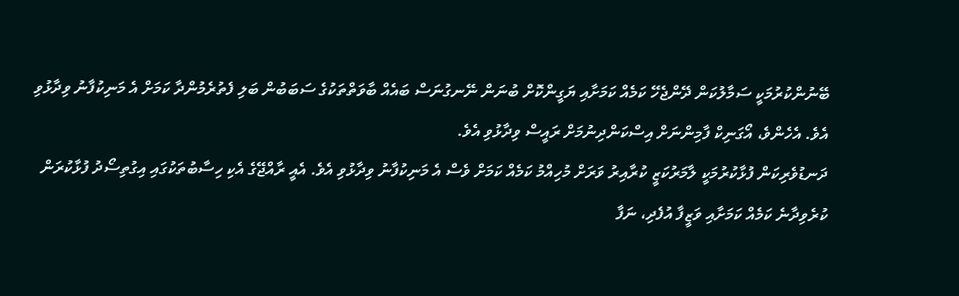ބޭނުންކުރުމަކީ ސަމާލުކަން ދޭންޖެހޭ ކަމެއް ކަމަށާއި ޔަގީންކޮށް ބުނަން ނޭނގުނަސް ބައެއް ބާވަތްތަކުގެ ސަބަބުން ބަލި ފެތުރެމުންދާ ކަމަށް އެ މަނިކުފާނު ވިދާޅުވި އެވެ. އެހެންވެ، އޯގަނިކް ފާމިންނަށް އިސްކަންދިނުމަށް ރައީސް ވިދާޅުވި އެވެ.
ދަނޑުވެރިކަން ފުޅާކުރުމަކީ ލާމަރުކަޒީ ކުރާއިރު ވަރަށް މުހިއްމު ކަމެއް ކަމަށް ވެސް އެ މަނިކުފާނު ވިދާޅުވި އެވެ. އެއީ ރާއްޖޭގެ އެކި ހިސާބުތަކުގައި އިގުތިސޯދު ފުޅާކުރަން ކުރެވިދާނެ ކަމެއް ކަމަށާއި ވަޒީފާ އުފެދި، ނަފާ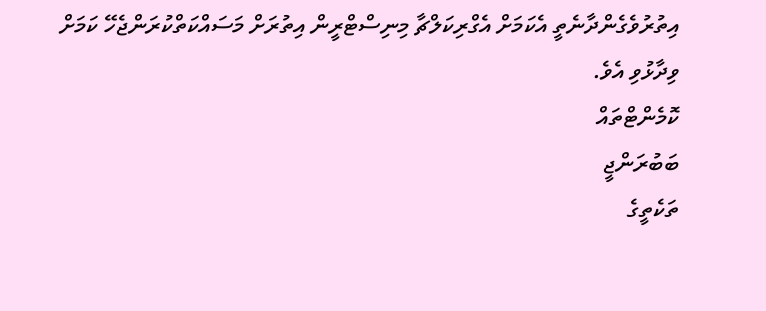އިތުރުވެގެންދާނެތީ އެކަމަށް އެގްރިކަލްޗާ މިނިސްޓްރީން އިތުރަށް މަސައްކަތްކުރަންޖެހޭ ކަމަށް ވިދާޅުވި އެވެ.
ކޮމެންޓްތައް
ބަބުރަންޖީ
ތަކެތީގެ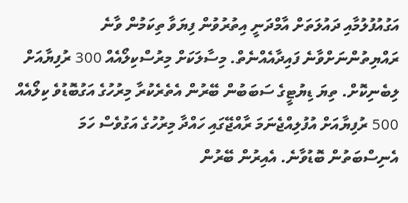އަގުއުފުލުމާއި ދައުލަތަށް އާމްދަނީ އިތުރުވުން ފިޔަވާ ތިކަމުން ވާނެ ރައްޔިތުންނަށްވާނެ ފައިދާއެއްނެތް. މިސާލަކަށް މިރުސްކިލޯއެއް 300 ރުފިޔާއަށް ލިބެނިކޮށް. ތިޔަ ޑިޔުޓީގެ ސަބަބުން ބޭރުން އެތެރެކުރާ މިރުހުގެ އަގުބޮޑުވެ ކިލޯއެއް 500 ރުފިޔާއަށް އުފުލިއްޖެނަމަ ރާއްޖޭގައި ހައްދާ މިރުހުގެ އަގުވެސް ހަމަ އެނިސްބަތުން ބޮޑުވާނެ. އެއިރުން ބޭރުން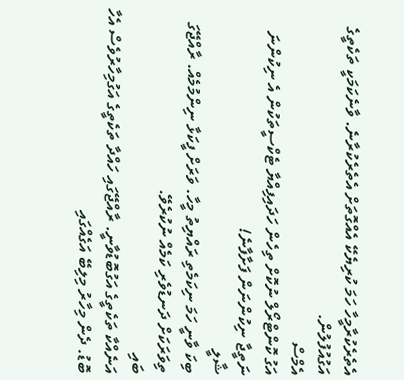އެތެރެކުރާމީހާ ހަމަ ކުރިޔެކޭ އެއްގޮތަށް އެތެރެކުރާނެ. ވާނެކަމަކީ ތަކެތީގެ އަގުއުފުލުން.
އެމްސް
އަގު ކޮންޓްރޯލް ނުކޮށް ތިހެން ހަދައިފިއްޔާ ޓެކްސީތަކުން އެ ނިކުންނަ ނަތީޖާ ނިކުންނަން ފަށާފާނެ!
ޝާލީ
ބިކަ ވާނީ ހަމަ ނިކަމެތި ރައްޔިތު މީހާ. ވަރަށް ފީކަޅާ ނިންމުމެއް. ރާއްޖޭގަ ތިވަރަކަށް ދަނޑުވެރި ކަމެއް ނުކުރެވޭ.
ބައި
އަނެއްކާ ތަކެތީގެ އަގުބޮޑުވާނީ. ރާއްޖޭގައި ހައްދާ ތަކެތީގެ އަގުމިހާރުވެސް އެހާ ބޮޑު. ދެން މިހާރު މިލިބޭ އަގެއްގައި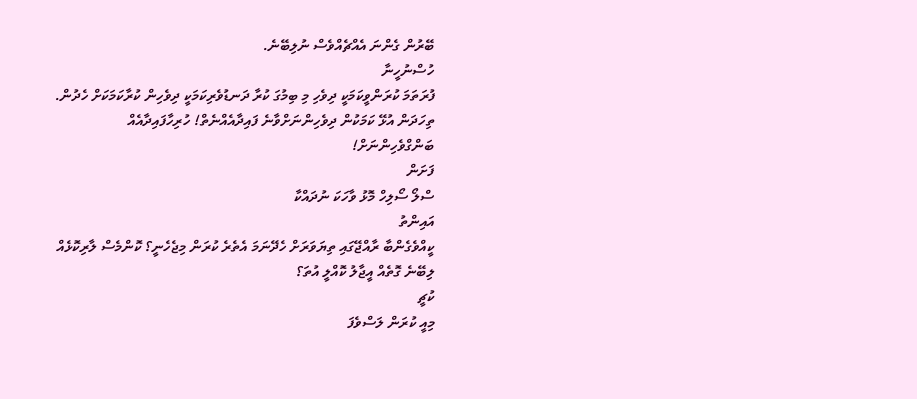ބޭރުން ގެންނަ އެއްޗެއްވެސް ނުލިބޭނެ.
ހުސްނުހީނާ
ފުރަތަމަ ކުރަންވީކަމަކީ ދިވެހި މި ބިމުގަ ކުރާ ދަނޑުވެރިކަމަކީ ދިވެހިން ކުރާކަމަކަށް ހެދުން. ތިހަދަން އުޅޭ ކަމަކުން ދިވެހިންނަށްވާނެ ފައިދާއެއްނެތް! ހުރިހާފައިދާއެއް ބަންގްވެހިންނަށް!
ފަށަން
ސްލޯ ސޯލިހް މޮޅު ވާހަކަ ނުދައްކާ
އައިންތު
ކީއްވެގެންބާ ރާއްޖޭގައި ތިޔަވަރަށް ހެދޭނަމަ އެތެރެ ކުރަން މިޖެހެނީ؟ ކޮންމެސް ލާރިކޮޅެއް ލިބޭނެ ގޮތެއް އީޖާލު ކޮއްލީ އުތަ؟
ކުޗީ
މިއީ ކުރަން ލަސްވެފަ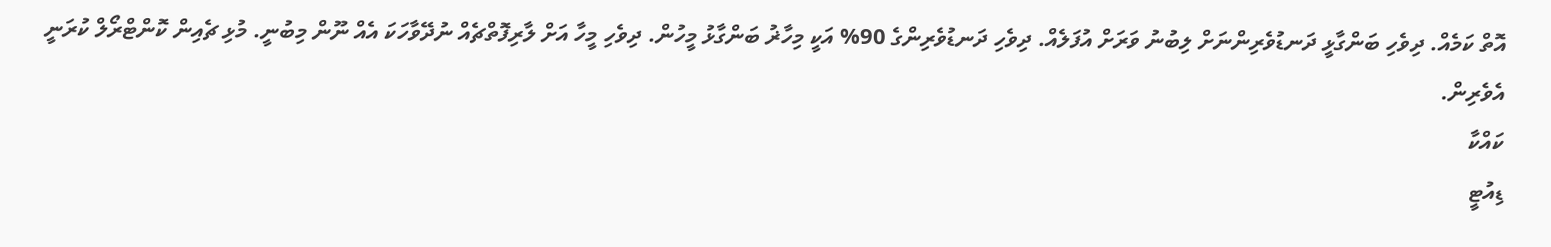އޮތް ކަމެއް. ދިވެހި ބަންގާޅީ ދަނޑުވެރިންނަށް ލިބުނު ވަރަށް އުފަލެއް. ދިވެހި ދަނޑުވެރިންގެ 90% އަކީ މިހާޜު ބަންގާޅު މީހުން. ދިވެހި މީހާ އަށް ލާރިފޮތްޗެއް ނުދޭވާހަކަ އެއް ނޫން މިބުނީ. މުޅި ޗެއިން ކޮންޓްރޯލް ކުރަނީ އެވެރިން.
ކައްކާ
ޑިއުޓީ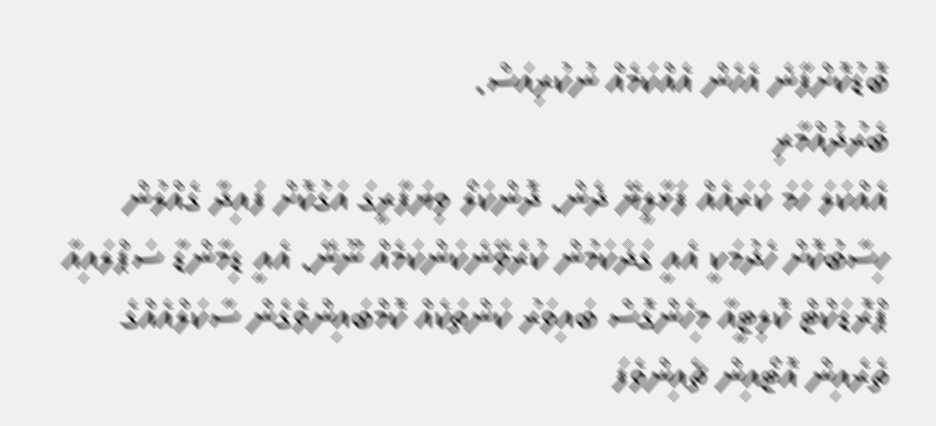ބޮޑުކޮށްފާނެ އެހެން އެއްކަމެއް ނުކުރިއަސް.
ބެރުދުއްމާރި
އެއްކަލަ ހަމަ ކަރައެއް ފަޅާލީޔޭ ދެން. ދޮންކަލޯ ވިޔަފާރީގަ އަގުކޮށް ފައިދާ ގެއްލުން ހިސާބުކޮށް ހެދުމަކީ އެއީ ގަދަކަމުން ކުރެވޭނެކަންކަމެއް ނޫނޭ. އެއީ ޑިމާންޑާ ސަޕްލައިއާ ޕްރޮޑަކްޓް ކޮލިޓީއާ މިހެންގޮސް ބައިވަރު ކަންތަކެއް ކޮމްބައިންވެގެން ސާކަލްއެއްގެ ތެރެއިން އޮޓޯއިން ޗެއިންވެފަ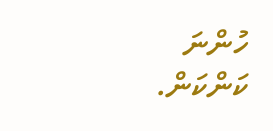ހުންނަ ކަންކަން.